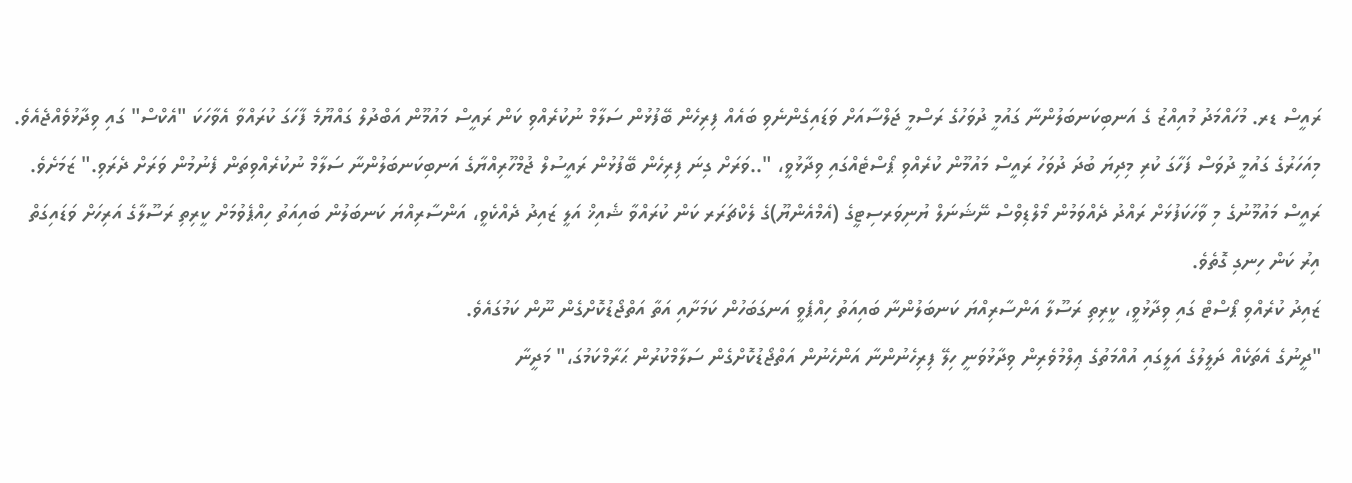ރައީސް ޑރ. މުހައްމަދު މުއިއްޒު ގެ އަނބިކަނބަލުންނާ ގައުމީ ދުވަހުގެ ރަސްމީ ޖަލްސާއަށް ވަޑައިގެންނެވި ބައެއް ފިރިހެން ބޭފުޅުން ސަލާމް ނުކުރެއްވި ކަން ރައީސް މައުމޫން އަބްދުލް ގައްޔޫމެ ފާހަގަ ކުރައްވާ އެވާހަކަ "އެކްސް" ގައި ވިދާޅުވެއްޖެއެވެ.
މިއަހަރުގެ ގައުމީ ދުވަސް ފަހާގަ ކުރި މިދިޔަ ބުދަ ދުވަހު ރައީސް މައުމޫން ކުރެއްވި ޕޯސްޓެއްގައި ވިދާޅުވީ، "..ވަރަށް ގިނަ ފިރިހެން ބޭފުޅުން ރައީސުލް ޖުމްހޫރިއްޔާގެ އަނބިކަނބަލުންނާ ސަލާމް ނުކުރެއްވިތަން ފެނުމުން ވަރަށް ދެރަވި." ޒަމަށެވެ.
ރައީސް މައުމޫނުގެ މި ވާހަކަފުޅަށް ރައްދު ދެއްވަމުން މޯލްޑިވްސް ނޭޝަނަލް ޔުނިވަރސިޓީގެ (އެމްއެންޔޫ)ގެ ލެކްޗަރަރ ކަން ކުރައްވާ ޝެއިޚް އަލީ ޒައިދު ދެއްކެވީ، އަންސާރިއްޔަ ކަނބަލުން ބައިއަތު ހިއްޕެވުމަށް ކީރިތި ރަސޫލާގެ އަރިހަށް ވަޑައިގަތް އިރު ކަން ހިނގި ގޮތެވެ.
ޒައިދު ކުރެއްވި ޕޯސްޓް ގައި ވިދާޅުވީ، ކީރިތި ރަސޫލާ އަންސާރިއްޔަ ކަނބަލުންނާ ބައިއަތު ހިއްޕެވީ އަނގަބަހުން ކަމަށާއި އަތާ އަތްޖޯޑުކޮށްގެން ނޫން ކަމުގައެވެ.
"ދީނުގެ އެތަކެއް ދަލީލުގެ އަލީގައި އުއްމަތުގެ ޢިލްމުވެރިން ވިދާޅުވަނީ ހިލޭ ފިރިހެނުންނާ އަންހެނުން އަތްޖޯޑުކޮށްގެން ސަލާމްކުރުން ޙަރާމްކަމުގަ،" މަދީނާ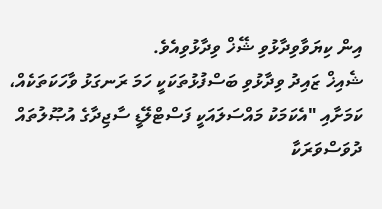އިން ކިޔަވާވިދާޅުވި ޝޭޚް ވިދާޅުވިއެވެ.
ޝެއިޚް ޒައިދު ވިދާޅުވި ބަސްފުޅުތަކަކީ ހަމަ ރަނގަޅު ވާހަކަތަކެއް، ކަމަށާއި "އެކަމަކު މައްސަލައަކީ ފަސްޓްލޭޑީ ސާޖިދާގެ އުޞޫލުތައް ދުވަސްވަރަކާ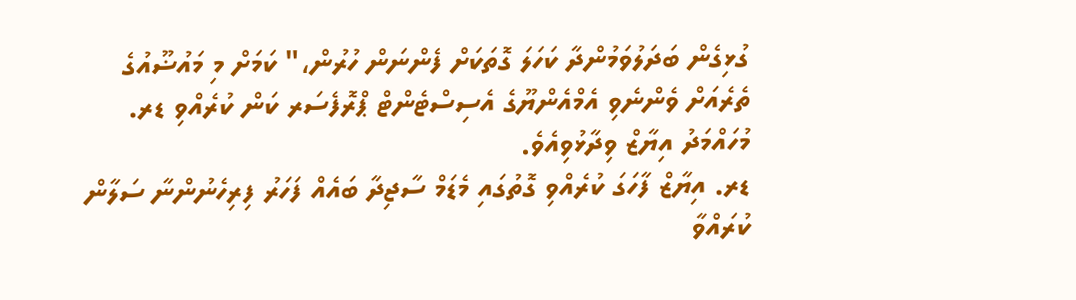ގުޅިގެން ބަދަލުވަމުންދާ ކަހަލަ ގޮތަކަށް ފެންނަން ހުރުން،" ކަމަށް މި މައުޟޫއުގެ ތެރެއަށް ވެންނެވި އެމްއެންޔޫގެ އެސިސްޓެންޓް ޕްރޮފެސަރ ކަން ކުރެއްވި ޑރ. މުހައްމަދު އިޔާޒް ވިދާޅުވިއެވެ.
ޑރ. އިޔާޒް ފާހަގަ ކުރެއްވި ގޮތުގައި މެޑަމް ސާޖިދާ ބައެއް ފަހަރު ފިރިހެނުންނާ ސަލާން ކުރައްވާ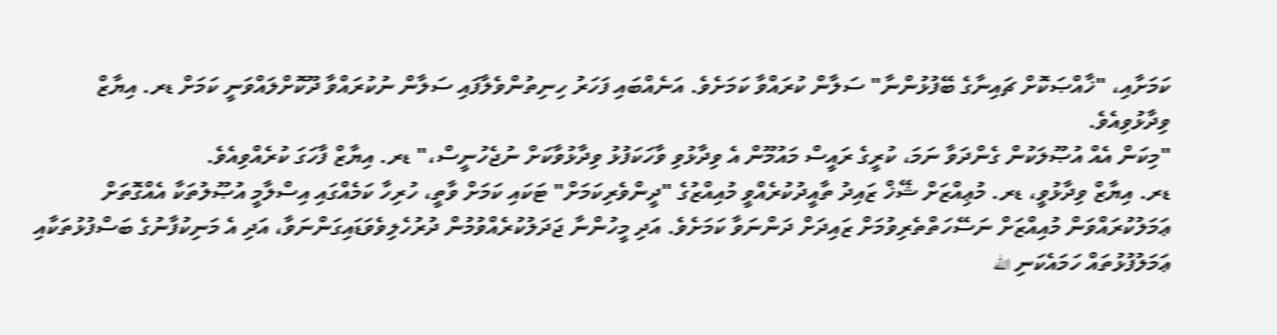ކަމަށާއި، "ޚާއްޞަކޮށް ޗައިނާގެ ބޭފުޅުންނާ" ސަލާން ކުރައްވާ ކަމަށެވެ. އަނެއްބައި ފަހަރު ހިނިތުންވެލާފައި ސަލާން ނުކުރައްވާ ދޫކޮށްލައްވަނީ ކަމަށް ޑރ. އިޔާޒް ވިދާޅުވިއެވެ.
"މިކަން އެއް އުޞޫލަކުން ގެންދަވާ ނަމަ، ކުރީގެ ރައީސް މައުމޫން އެ ވިދާޅުވި ވާހަކަފުޅު ވިދާޅުވާކަށް ނުޖެހުނީސް،" ޑރ. އިޔާޒް ފާހަގަ ކުރެއްވިއެވެ.
ޑރ. އިޔާޒް ވިދާޅުވީ، ޑރ. މުޢިއްޒަށް ޝޭޚް ޒައިދު ތާއީދުކުރެއްވީ މުއިއްޒުގެ "ދީންވެރިކަމަށް" ޓަކައި ކަމަށް ވާތީ، ހުރިހާ ކަމެއްގައި އިސްލާމީ އުޞޫލުތަކާ އެއްގޮތަށް ޢަމަލުކުރައްވަން މުއިއްޒަށް ނަސޭހަތްތެރިވުމަށް ޒައިދަށް ދަންނަވާ ކަމަށެވެ. އަދި މީހުންނާ ޖަދަލުކުރެއްވުމުން ދުރުހެލިވެވަޑައިގަންނަވާ، އަދި އެ މަނިކުފާނުގެ ބަސްފުޅުތަކާއި ޢަމަލުފުޅުތައް ހަމައެކަނި الله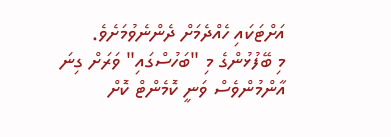އަށްޓަކައި ހެއްދެމަށް ދެންނެވުމަށެވެ.
މި ބޭފުޅުންގެ މި "ބަހުސްގައި" ވަރަށް ގިނަ އާންމުންވެސް ވަނީ ކޮމެންޓް ކޮށް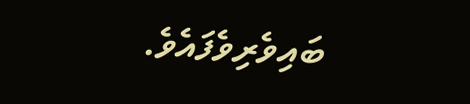ބައިވެރިވެފައެވެ.